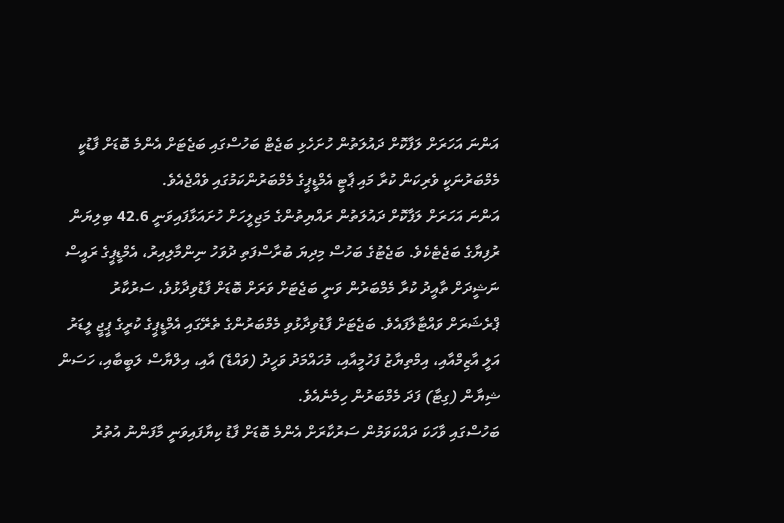އަންނަ އަހަރަށް ލަފާކޮށް ދައުލަތުން ހުށަހެޅި ބަޖެޓް ބަހުސްގައި ބަޖެޓަށް އެންމެ ބޮޑަށް ފާޑުކީ މެމްބަރުނަކީ ވެރިކަން ކުރާ މައި ޕާޓީ އެމްޑީޕީގެ މެމްބަރުންކަމުގައި ވެއްޖެއެވެ.
އަންނަ އަހަރަށް ލަފާކޮށް ދައުލަތުން ރައްޔިތުންގެ މަޖިލީހަށް ހުށައަޅާފައިވަނީ 42.6 ބިލިޔަން ރުފިޔާގެ ބަޖެޓެކެވެ. ބަޖެޓުގެ ބަހުސް މިދިޔަ ބުރާސްފަތި ދުވަހު ނިންމާލިއިރު، އެމްޑީޕީގެ ރައީސް ނަޝީދަށް ތާއީދު ކުރާ މެމްބަރުން ވަނީ ބަޖެޓަށް ވަރަށް ބޮޑަށް ފާޑުވިދާޅުވެ، ސަރުކާރު ޕްރެޝަރަށް ވައްޓާލާފައެވެ. ބަޖެޓަށް ފާޑުވިދާޅުވި މެމްބަރުންގެ ތެރޭގައި އެމްޑީޕީގެ ކުރީގެ ޕީޖީ ލީޑަރު އަލީ އާޒިމްއާއި، އިމްތިޔާޒު ފަހުމީއާއި، މުހައްމަދު ވަހީދު (ވައްޑެ) އާއި، އިލްޔާސް ލަބީބާއި، ހަސަން ޝިޔާން (ގިޓާ) ފަދަ މެމްބަރުން ހިމެނެއެވެ.
ބަހުސްގައި ވާހަކަ ދައްކަވަމުން ސަރުކާރަށް އެންމެ ބޮޑަށް ފާޑު ކިޔާފައިވަނީ މާފަންނު އުތުރު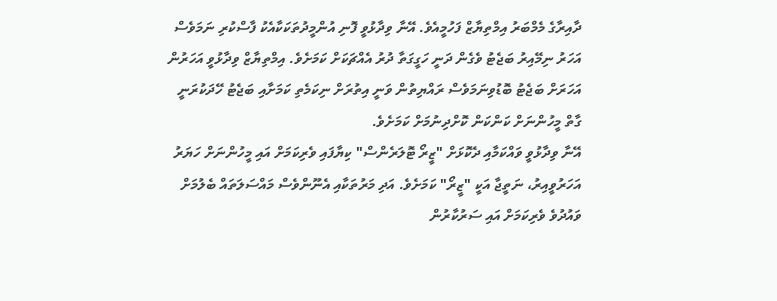ދާއިރާގެ މެމްބަރު އިމްތިޔާޒް ފަހުމީއެވެ. އޭނާ ވިދާޅުވީ ފޮނި އުންމީދުތަކަކާއެކު ފާސްކުރި ނަމަވެސް އަހަރު ނިމޭއިރު ބަޖެޓު ވެގެން ދަނީ ހަގީގަތާ ދުރު އެއްޗަކަށް ކަމަށެވެ. އިމްތިޔާޒް ވިދާޅުވީ އަހަރުން އަހަރަށް ބަޖެޓު ބޮޑުވިނަމަވެސް ރައްޔިތުން ވަނީ އިތުރަށް ނިކަމެތި ކަމަށާއި ބަޖެޓު ހޭދަކުރަނީ ގާތް މީހުންނަށް ކަންކަން ކޮށްދިނުމަށް ކަމަށެވެ.
އޭނާ ވިދާޅުވީ ވައްކަމާއި ދެކޮޅަށް "ޒީރޯ ޓޮލަރެންސް" ކިޔާފައި ވެރިކަމަށް އައި މީހުންނަށް ހަޔަރު އަހަރުވީއިރު، ނަތީޖާ އަކީ "ޒީރޯ" ކަމަށެވެ. އަދި މަރުތަކާއި އެނޫންވެސް މައްސަލަތައް ބެލުމަށް ވައުދުވެ ވެރިކަމަށް އައި ސަރުކާރުން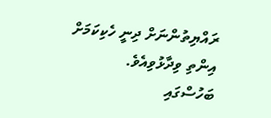ރައްޔިތުންނަށް ދިނީ ހެކިކަމަށް އިންތި ވިދާޅުވިއެވެ.
ބަހުސްގައި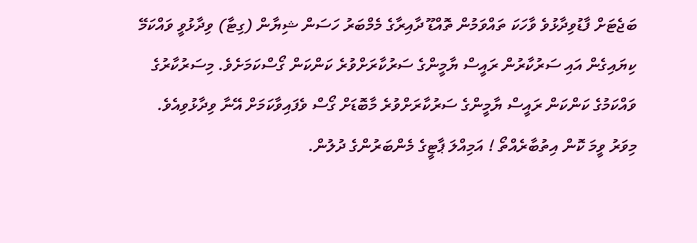ބަޖެޓަށް ފާޑުވިދާޅުވެ ވާހަކަ ތައްވަމުން ތޮއްޑޫ ދާއިރާގެ މެމްބަރު ހަސަން ޝިޔާން (ގިޓާ) ވިދާޅުވީ ވައްކަމޭ ކިޔައިގެން އައި ސަރުކާރުން ރައީސް ޔާމީންގެ ސަރުކާރަށްވުރެ ކަންކަން ގޯސްކަމަށެވެ. މިސަރުކާރުގެ ވައްކަމުގެ ކަންކަން ރައީސް ޔާމީންގެ ސަރުކާރަށްވުރެ މާބޮޑަށް ގޯސް ވެފައިވާކަމަށް އޭނާ ވިދާޅުވިއެވެ.
މިވަރު ވީމަ ކޮން އިތުބާރެއްތޯ ! އަމިއްލަ ޕާޓީގެ މެންބަރުންގެ ދުލުން.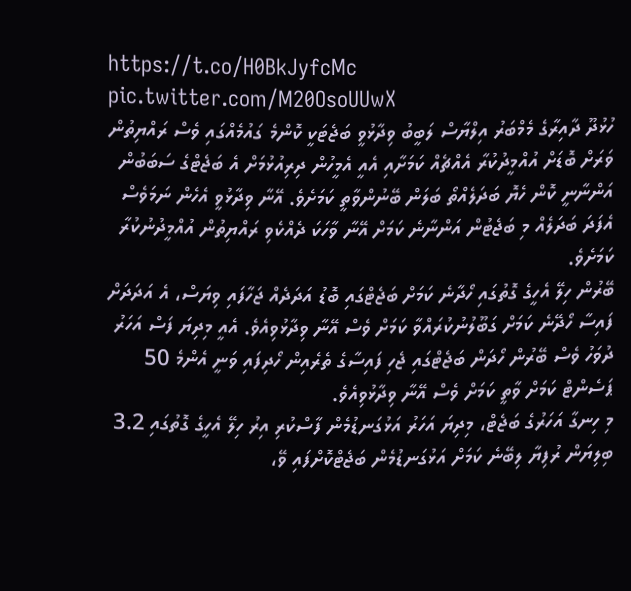https://t.co/H0BkJyfcMc pic.twitter.com/M20OsoUUwX
ހުޅުދޫ ދާއިރާގެ މެމްބަރު އިލްޔާސް ލަބީބު ވިދާޅުވީ ބަޖެޓަކީ ކޮންމެ ގައުމެއްގައި ވެސް ރައްޔިތުން ވަރަށް ބޮޑަށް އުއްމީދުކުރާ އެއްޗެއް ކަމަށާއި އެއީ އެމީހުން ދިރިއުޅުމަށް އެ ބަޖެޓްގެ ސަބަބުން އަންނާނީ ކޮން ހެޔޮ ބަދަލެއްތޯ ބަލަން ބޭނުންވާތީ ކަމަށެވެ. އޭނާ ވިދާޅުވީ އެހެން ނަމަވެސް އެފަދަ ބަދަލެއް މި ބަޖެޓުން އަންނާނެ ކަމަށް އޭނާ ވާހަކަ ދެއްކެވި ރައްޔިތުން އުއްމީދުނުކުރާ ކަމަށެވެ.
ބޭރުން ހިލޭ އެހީގެ ގޮތުގައި ހޯދާނެ ކަމަށް ބަޖެޓްގައި ބޮޑު އަދަދެއް ޖަހާފައި ވިޔަސް، އެ އަދަދަށް ފައިސާ ހޯދޭނެ ކަމަށް ގަބޫލުނުކުރައްވާ ކަމަށް ވެސް އޭނާ ވިދާޅުވިއެވެ. އެއީ މިދިޔަ ފަސް އަހަރު ދުވަހު ވެސް ބޭރުން ހޯދަން ބަޖެޓްގައި ޖެހި ފައިސާގެ ތެރެއިން ހޯދިފައި ވަނީ އެންމެ 50 ޕަސެންޓް ކަމަށް ވާތީ ކަމަށް ވެސް އޭނާ ވިދާޅުވިއެވެ.
މި ހިނގާ އަހަރުގެ ބަޖެޓް، މިދިޔަ އަހަރު އަޅުގަނޑުމެން ފާސްކުރި އިރު ހިލޭ އެހީގެ ގޮތުގައި 3.2 ބިލިޔަން ރުފިޔާ ލިބޭނެ ކަމަށް އަޅުގަނޑުމެން ބަޖެޓްކޮށްފައި ވޭ،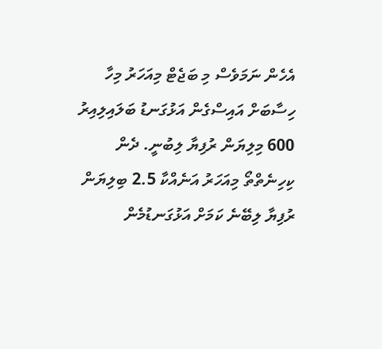އެހެން ނަމަވެސް މި ބަޖެޓް މިއަހަރު މިހާ ހިސާބަށް އައިސްގެން އަޅުގަނޑު ބަލައިލިއިރު 600 މިލިޔަން ރުފިޔާ ލިބުނީ. ދެން ކިހިނެތްތޯ މިއަހަރު އަނެއްކާ 2.5 ބިލިޔަން ރުފިޔާ ލިބޭނެ ކަމަށް އަޅުގަނޑުމެން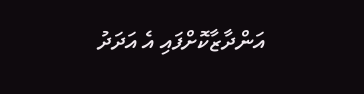އަންދާޒާކޮށްފައި އެ އަދަދު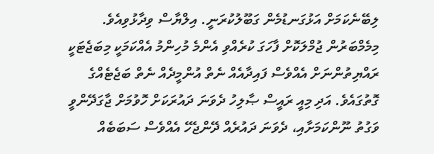ލިބޭނެކަމަށް އަޅުގަނޑުމެން ގަބޫލުކުރަނީ. އިލްޔާސް ވިދާޅުވިއެވެ.
މިމެމްބަރުން ޖުމްލަކޮށް ފާހަގަ ކުރެއްވި އެންމެ މުހިންމު އެއްކަމަކީ މިބަޖެޓަކީ ރައްޔިތުންނަށް އެއްވެސް ފައިދާއެއް ނެތް އުންމީދެއް ނެތް ބަޖެޓެއްގެ ގޮތުގައެވެ. އަދި މިއީ ރައީސް ޞާލިހު ދެވަނަ ދައުރަކަށް ހޮވުމަށް ޖާގަދޭންވީ ވަގުތު ނޫންކަމަށާއި، ދެވަނަ ދައުރެއް ދޭންޖެހޭ އެއްވެސް ސަބަބެއް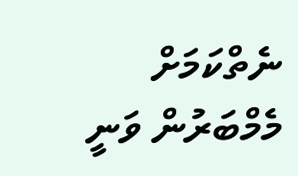ނެތްކަމަށް މެމްބަރުން ވަނީ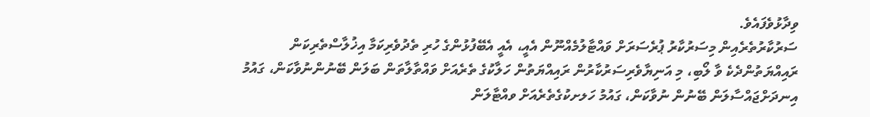ވިދާޅުވެފައެވެ.
ސަރުކާރުތެރެއިން މިސަރުކާރު ޕުރެސަރަށް ވައްޓާލުމެއްނޫން އެއީ، އެއީ އެބޭފުޅުންގެ ހުރި ތެދުވެރިކަމާ އިޚުލާސްތެރިކަން ރައިއްޔަތުންދެކެ ވާ ލޯބި، މި އަނިޔާވެރިސަރުކާރުން ރައިއްޔަތުން ހަލާކުގެ ތެރެއަށް ވައްތާލާތަން ބަލަން ބޭނުންނުވާކަން، ގައުމު އިނދަށްޖައްސާލަން ބޭނުން ނުވާކަން، ގައުމު ހަލށކުގެތެރެއަށް ވއްޓާލަން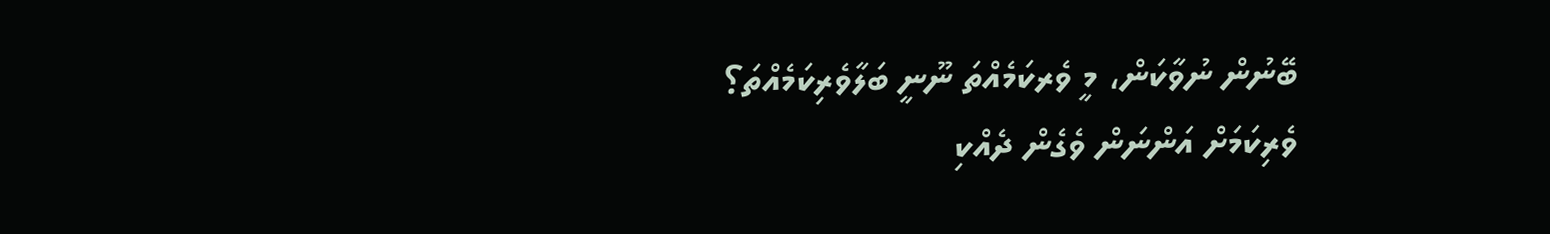ބޭނުން ނުވާކަން، މީ ވެރކަމެއްތަ ނޫނީ ބަލާވެރިކަމެއްތަ؟
ވެރިކަމަށް އަންނަން ވެގެން ދެއްކި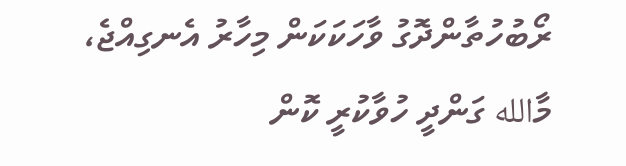ރޯބުހުތާންދޮގު ވާހަކަކަން މިހާރު އެނގިއްޖެ، މާالله ގަންދީ ހުވާކުރީ ކޮން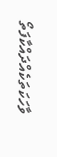ވާހަކަތަކެއްދައްކާފަތޯ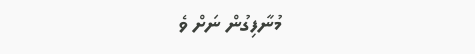މުނާފިގުން ނަށް ވެ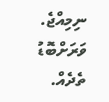ނިމިއްޖެ.
ވަރަށްބޮޑު ތެދެއް.